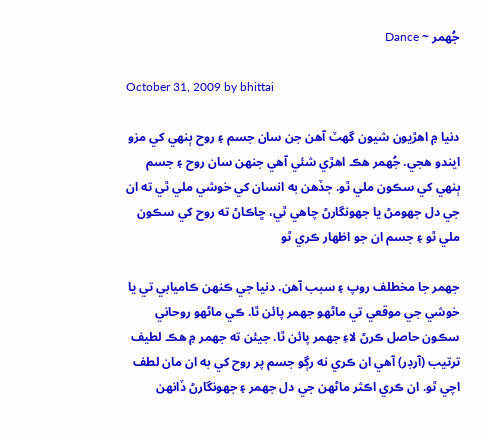جُهمر ~ Dance

October 31, 2009 by bhittai

دنيا ۾ اهڙيون شيون گهٽ آهن جن سان جسم ۽ روح ٻنهي کي مزو ايندو هجي. جُهمر هڪ اهڙي شئي آهي جنهن سان روح ۽ جسم ٻنهي کي سڪون ملي ٿو. جڏهن به انسان کي خوشي ملي ٿي ته ان جي دل جهومڻ يا جهونگارڻ چاهي ٿي، ڇاڪاڻ ته روح کي سڪون ملي ٿو ۽ جسم ان جو اظهار ڪري ٿو

جهمر جا مخطلف روپ ۽ سبب آهن. دنيا جي ڪنهن ڪاميابي تي يا خوشي جي موقعي تي ماڻهو جهمر پائن ٿا. ڪي ماڻهو روحاني سڪون حاصل ڪرڻ لاءِ جهمر پائن ٿا. جيئن ته جهمر ۾ هڪ لطيف ترتيب (آرڊر) آهي ان ڪري نه رڳو جسم پر روح کي به ان مان لطف اچي ٿو. ان ڪري اڪثر ماڻهن جي دل جهمر ۽ جهونگارڻ ڏانهن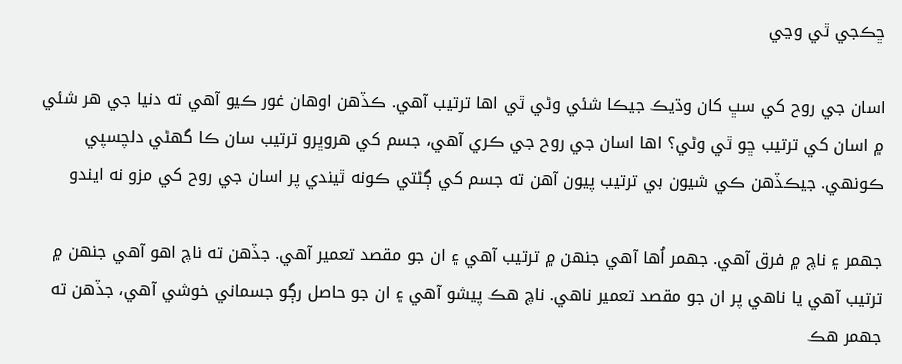ڇڪجي ٿي وڃي

اسان جي روح کي سڀ کان وڌيڪ جيڪا شئي وڻي ٿي اها ترتيب آهي. ڪڏهن اوهان غور ڪيو آهي ته دنيا جي هر شئي ۾ اسان کي ترتيب ڇو ٿي وڻي؟ اها اسان جي روح جي ڪري آهي، جسم کي هروڀرو ترتيب سان ڪا گهڻي دلچسپي ڪونهي. جيڪڏهن ڪي شيون بي ترتيب پيون آهن ته جسم کي ڳڻتي ڪونه ٿيندي پر اسان جي روح کي مزو نه ايندو

جهمر ۽ ناچ ۾ فرق آهي. جهمر اُها آهي جنهن ۾ ترتيب آهي ۽ ان جو مقصد تعمير آهي. جڏهن ته ناچ اهو آهي جنهن ۾ ترتيب آهي يا ناهي پر ان جو مقصد تعمير ناهي. ناچ هڪ پيشو آهي ۽ ان جو حاصل رڳو جسماني خوشي آهي، جڏهن ته جهمر هڪ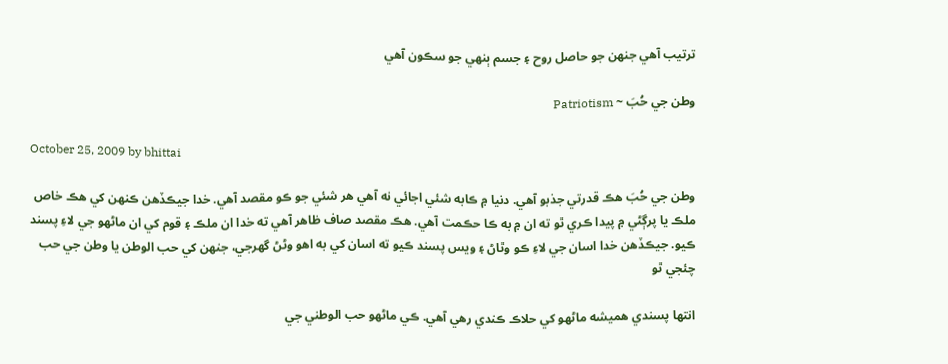ترتيب آهي جنهن جو حاصل روح ۽ جسم ٻنهي جو سڪون آهي

وطن جي حُبَ ~ Patriotism

October 25, 2009 by bhittai

وطن جي حُبَ هڪ قدرتي جذبو آهي. دنيا ۾ ڪابه شئي اجائي نه آهي هر شئي جو ڪو مقصد آهي. خدا جيڪڏهن ڪنهن کي هڪ خاص ملڪ يا پرڳڻي ۾ پيدا ڪري ٿو ته ان ۾ به ڪا حڪمت آهي. هڪ مقصد صاف ظاهر آهي ته خدا ان ملڪ ۽ قوم کي ان ماڻهو جي لاءِ پسند ڪيو. جيڪڏهن خدا اسان جي لاءِ ڪو وٿاڻ ۽ ويس پسند ڪيو ته اسان کي به اهو وڻڻ گهرجي، جنهن کي حب الوطن يا وطن جي حب چئجي ٿو

انتها پسندي هميشه ماڻهو کي حلاڪ ڪندي رهي آهي. ڪي ماڻهو حب الوطني جي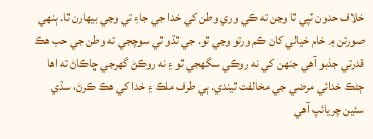خلاف حدون ٽپي ٿا وڃن ته ڪي وري وطن کي خدا جي جاءِ تي وڃي بيهارن ٿا. ٻنهي صورتن ۾ خام خيالي کان ڪم ورتو وڃي ٿو. جي ٿڌو ٿي سوچجي ته وطن جي حب هڪ قدرتي جذبو آهي جنهن کي نه روڪي سگهجي ٿو ۽ نه روڪڻ گهرجي ڇاڪاڻ ته اها ڄڻڪ خدائي مرضي جي مخالفت ٿيندي. ٻي طرف ملڪ ۽ خدا کي هڪ ڪرڻ، سڌي سئين چريائپ آهي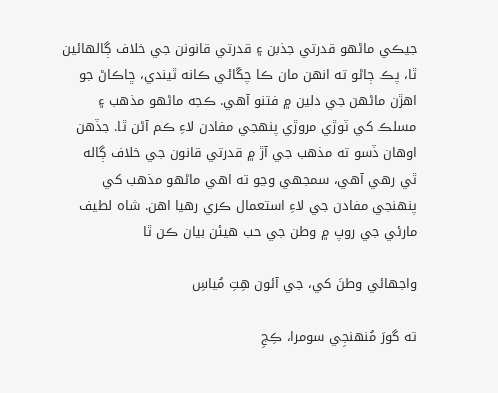جيڪي ماڻهو قدرتي جذبن ۽ قدرتي قانونن جي خلاف ڳالهائين ٿا، پڪ ڄاڻو ته انهن مان ڪا چڱائي ڪانه ٿيندي، ڇاڪاڻ جو اهڙن ماڻهن جي دلين ۾ فتنو آهي. ڪجه ماڻهو مذهب ۽ مسلڪ کي ٽوڙي مروڙي پنهجي مفادن لاءِ ڪم آڻن ٿا. جڏهن اوهان ڏسو ته مذهب جي آڙ ۾ قدرتي قانون جي خلاف ڳاله ٿي رهي آهي، سمجهي وڃو ته اهي ماڻهو مذهب کي پنهنجي مفادن جي لاءِ استعمال ڪري رهيا اهن. شاه لطيف مارئي جي روپ ۾ وطن جي حب هيئن بيان ڪن ٿا

واجهائي وطنَ کي، جي آئون هِتِ مُياسِ

ته گورَ مُنهنجِي سومرا، ڪِجِ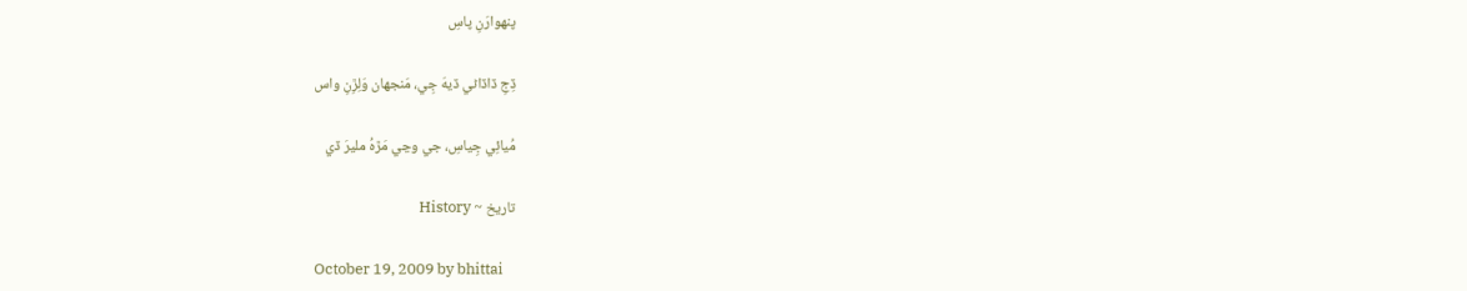پنهوارَنِ پاسِ

ڏِجِ ڏاڏاڻي ڏيهَ جِي، مَنجهان وَلِڙِنِ واس

مُيائِي جِياسِ، جي وڃي مَڙهُ مليرَ ڏي

تاريخ ~ History

October 19, 2009 by bhittai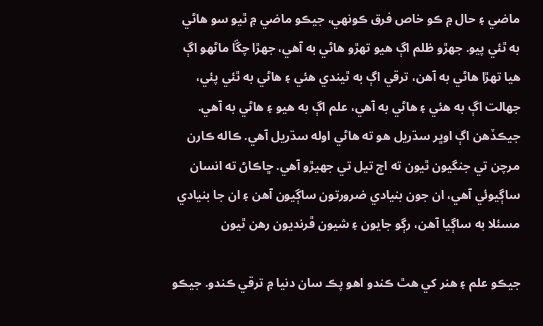ماضي ۽ حال ۾ ڪو خاص فرق ڪونهي، جيڪو ماضي ۾ ٿيو سو هاڻي به ٿئي پيو. جهڙو ظلم اڳ هيو تهڙو هاڻي به آهي، جهڙا چڱا ماڻهو اڳ هيا تهڙا هاڻي به آهن، ترقي اڳ به ٿيندي هئي ۽ هاڻي به ٿئي پئي، جهالت اڳ به هئي ۽ هاڻي به آهي، علم اڳ به هيو ۽ هاڻي به آهي. جيڪڏهن اڳ اوڀر سڌريل هو ته هاڻي اوله سڌريل آهي. ڪاله ڪارن مرچن تي جنگيون ٿيون ته اڄ تيل تي جهيڙو آهي. ڇاڪاڻ ته انسان ساڳيوئي آهي، ان جون بنيادي ضرورتون ساڳيون آهن ۽ ان جا بنيادي مسئلا به ساڳيا آهن، رڳو جايون ۽ شيون ڦرنديون رهن ٿيون

جيڪو علم ۽ هنر کي هٿ ڪندو اهو پڪ سان دنيا ۾ ترقي ڪندو. جيڪو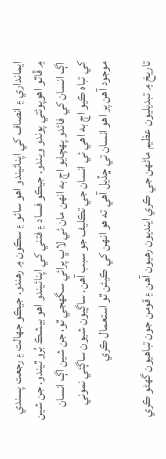ايمانداري ۽ انصاف کي اپنائيندو اهو سائو ۽ سڪون ۾ رهندو. جيڪو جهالت ۽ رجعت پسندي ۾ ڦاٿو اهوپوئتي پوندو ويندو. جيڪو فساد ۽ فتني کي اپنائيندو اهو بيشڪ بُرو ٿيندو. جن شين اڳ انسان کي فائدو پهچايو اڄ به انهن مان ئي لاڀ پرائي سگهجي ٿو، جن شين اڳ انسان کي تباه ڪيو اڄ به اهي ئي انسان جي تڪليف جو سبب آهن. ساڳيون شيون ساڳئي نموني موجود آهن پر اهو انسان تي ڇڏيل آهي ته هو انهن کي ڪيئن ٿو استعمال ڪري

تاريخ ۾ تبديليون عظيم ماڻهن جي ڪري اينديون رهيون آهن ۽ قومن جون تباهيون گهڻو ڪري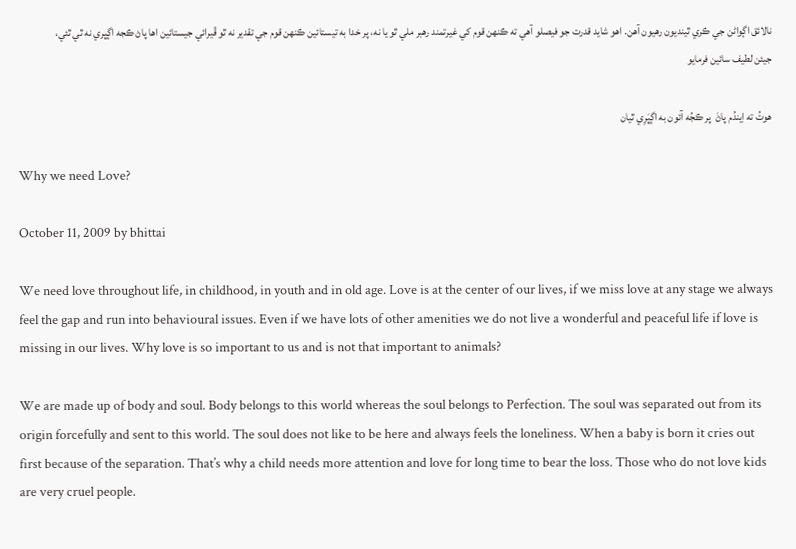نالائق اڳواڻن جي ڪري ٿينديون رهيون آهن. اهو شايد قدرت جو فيصلو آهي ته ڪنهن قوم کي غيرتمند رهبر ملي ٿو يا نه، پر خدا به تيستائين ڪنهن قوم جي تقدير نه ٿو ڦيرائي جيستائين اها پاڻ ڪجه اڳڀري نه ٿي ٿئي، جيئن لطيف سائين فرمايو

هوتُ ته اِيندُم پاڻَ  پر ڪجُه آئون به اڳڀَرِي ٿيان

Why we need Love?

October 11, 2009 by bhittai

We need love throughout life, in childhood, in youth and in old age. Love is at the center of our lives, if we miss love at any stage we always feel the gap and run into behavioural issues. Even if we have lots of other amenities we do not live a wonderful and peaceful life if love is missing in our lives. Why love is so important to us and is not that important to animals?

We are made up of body and soul. Body belongs to this world whereas the soul belongs to Perfection. The soul was separated out from its origin forcefully and sent to this world. The soul does not like to be here and always feels the loneliness. When a baby is born it cries out first because of the separation. That’s why a child needs more attention and love for long time to bear the loss. Those who do not love kids are very cruel people.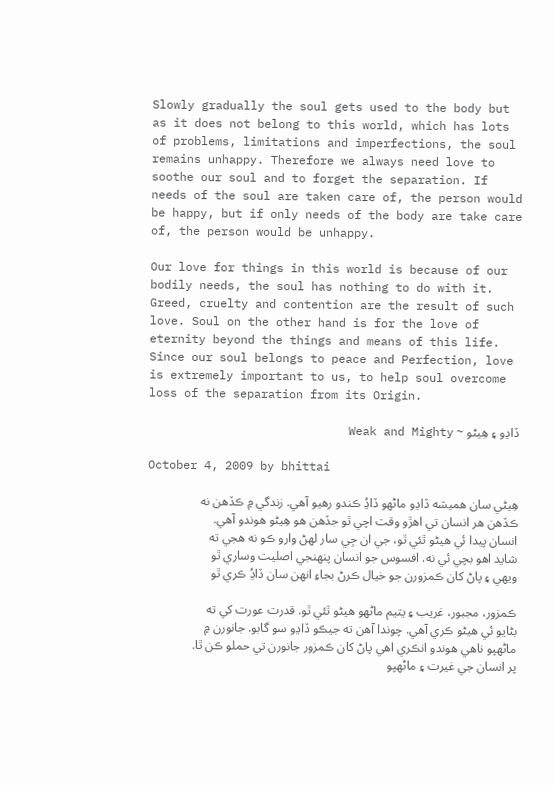Slowly gradually the soul gets used to the body but as it does not belong to this world, which has lots of problems, limitations and imperfections, the soul remains unhappy. Therefore we always need love to soothe our soul and to forget the separation. If needs of the soul are taken care of, the person would be happy, but if only needs of the body are take care of, the person would be unhappy.

Our love for things in this world is because of our bodily needs, the soul has nothing to do with it. Greed, cruelty and contention are the result of such love. Soul on the other hand is for the love of eternity beyond the things and means of this life. Since our soul belongs to peace and Perfection, love is extremely important to us, to help soul overcome loss of the separation from its Origin.

ڏاڍو ۽ هِيڻو ~ Weak and Mighty

October 4, 2009 by bhittai

هِيڻي سان هميشه ڏاڍو ماڻهو ڏاڍُ ڪندو رهيو آهي. زندگي ۾ ڪڏهن نه ڪڏهن هر انسان تي اهڙو وقت اچي ٿو جڏهن هو هِيڻو هوندو آهي. انسان پيدا ئي هيڻو ٿئي ٿو، جي ان جِي سار لهڻ وارو ڪو نه هجي ته شايد اهو بچي ئي نه. افسوس جو انسان پنهنجي اصليت وساري ٿو ويهي ۽ پاڻ کان ڪمزورن جو خيال ڪرڻ بجاءِ انهن سان ڏاڍُ ڪري ٿو

ڪمزور، مجبور، غريب ۽ يتيم ماڻهو هيڻو ٿئي ٿو. قدرت عورت کي ته بڻايو ئي هيڻو ڪري آهي. چوندا آهن ته جيڪو ڏاڍو سو گابو. جانورن ۾ ماڻهپو ناهي هوندو انڪري اهي پاڻ کان ڪمزور جانورن تي حملو ڪن ٿا. پر انسان جي غيرت ۽ ماڻهپو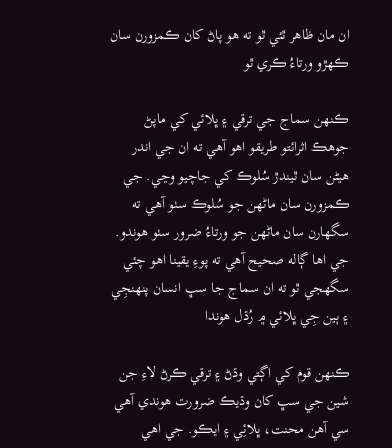ان مان ظاهر ٿئي ٿو ته هو پاڻ کان ڪمزورن سان ڪهڙو ورتاءُ ڪري ٿو

ڪنهن سماج جي ترقي ۽ ڀلائي کي ماپڻ جوهڪ اثرائتو طريقو اهو آهي ته ان جي اندر هيڻن سان ٿيندڙ سُلوڪ کي جاچيو وڃي. جي ڪمزورن سان ماڻهن جو سُلوڪ سٺو آهي ته سگهارن سان ماڻهن جو ورتاءُ ضرور سٺو هوندو. جي اها ڳاله صحيح آهي ته پوءِ يقينا اهو چئي سگهجي ٿو ته ان سماج جا سڀ انسان پنهنجِي ۽ ٻين جِي ڀلائي ۾ رُڌل هوندا

ڪنهن قوم کي اڳتي وڌڻ ۽ ترقي ڪرڻ لاءِ جن شين جي سڀ کان وڌيڪ ضرورت هوندي آهي سي آهن محنت، ڀلائِي ۽ ايڪو. جي اهي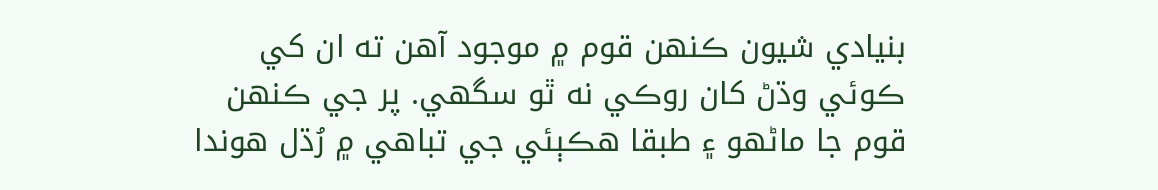بنيادي شيون ڪنهن قوم ۾ موجود آهن ته ان کي ڪوئي وڌڻ کان روڪي نه ٿو سگهي. پر جي ڪنهن قوم جا ماڻهو ۽ طبقا هڪٻئي جي تباهي ۾ رُڌل هوندا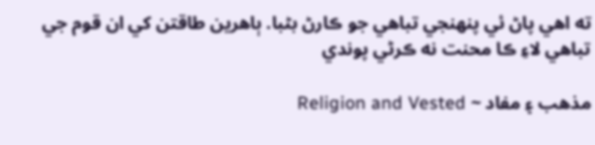ته اهي پاڻ ئي پنهنجي تباهي جو ڪارڻ بڻبا. ٻاهرين طاقتن کي ان قوم جي تباهي لاءِ ڪا محنت نه ڪرڻي پوندي

مذهب ۽ مفاد ~ Religion and Vested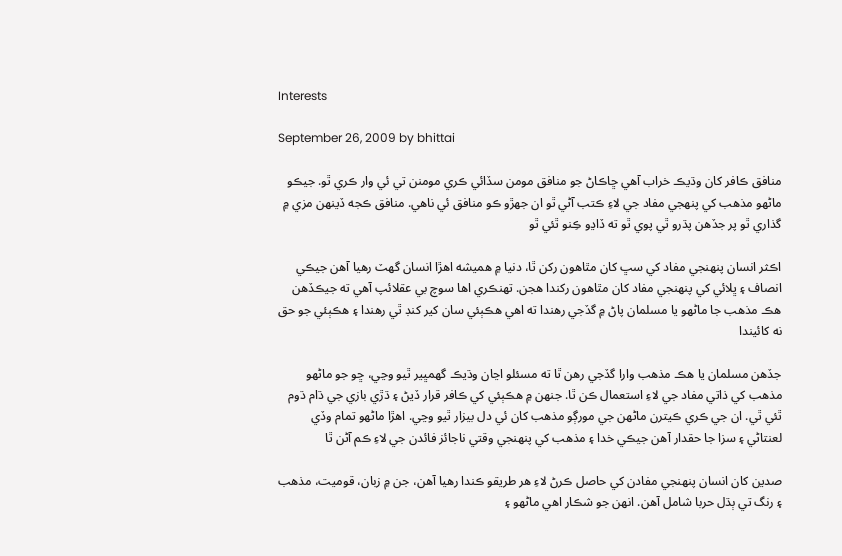Interests

September 26, 2009 by bhittai

منافق ڪافر کان وڌيڪ خراب آهي ڇاڪاڻ جو منافق مومن سڏائي ڪري مومنن تي ئي وار ڪري ٿو. جيڪو ماڻهو مذهب کي پنهجي مفاد جي لاءِ ڪتب آڻي ٿو ان جهڙو ڪو منافق ئي ناهي. منافق ڪجه ڏينهن مزي ۾ گذاري ٿو پر جڏهن پڌرو ٿي پوي ٿو ته ڏاڍو ڪِنو ٿئي ٿو

اڪثر انسان پنهنجي مفاد کي سڀ کان مٿاهون رکن ٿا، دنيا ۾ هميشه اهڙا انسان گهٽ رهيا آهن جيڪي انصاف ۽ ڀلائي کي پنهنجي مفاد کان مٿاهون رکندا هجن. تهنڪري اها سوچ بي عقلائپ آهي ته جيڪڏهن هڪ مذهب جا ماڻهو يا مسلمان پاڻ ۾ گڏجي رهندا ته اهي هڪٻئي سان کير کنڊ ٿي رهندا ۽ هڪٻئي جو حق نه کائيندا

جڏهن مسلمان يا هڪ مذهب وارا گڏجي رهن ٿا ته مسئلو اڃان وڌيڪ گهمڀير ٿيو وڃي، ڇو جو ماڻهو مذهب کي ذاتي مفاد جي لاءِ استعمال ڪن ٿا. جنهن ۾ هڪٻئي کي ڪافر قرار ڏيڻ ۽ ڌڙي بازي جي ڌام ڌوم ٿئي ٿي. ان جي ڪري ڪيترن ماڻهن جي مورڳو مذهب کان ئي دل بيزار ٿيو وڃي. اهڙا ماڻهو تمام وڏي لعنتاڻي ۽ سزا جا حقدار آهن جيڪي خدا ۽ مذهب کي پنهنجي وقتي ناجائز فائدن جي لاءِ ڪم آڻن ٿا

صدين کان انسان پنهنجي مفادن کي حاصل ڪرڻ لاءِ هر طريقو ڪندا رهيا آهن، جن ۾ زبان، قوميت، مذهب ۽ رنگ تي ٻڌل حربا شامل آهن. انهن جو شڪار اهي ماڻهو ۽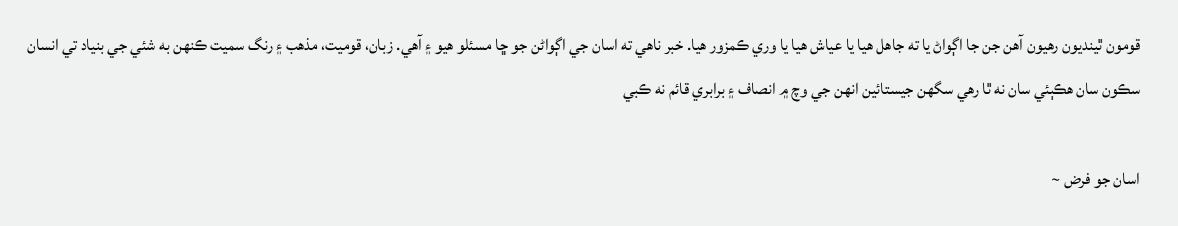قومون ٿينديون رهيون آهن جن جا اڳواڻ يا ته جاهل هيا يا عياش هيا يا وري ڪمزور هيا. خبر ناهي ته اسان جي اڳواڻن جو ڇا مسئلو هيو ۽ آهي. زبان، قوميت، مذهب ۽ رنگ سميت ڪنهن به شئي جي بنياد تي انسان سڪون سان هڪٻئي سان نه ٿا رهي سگهن جيستائين انهن جي وچ ۾ انصاف ۽ برابري قائم نه ڪبي

اسان جو فرض ~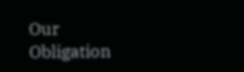Our Obligation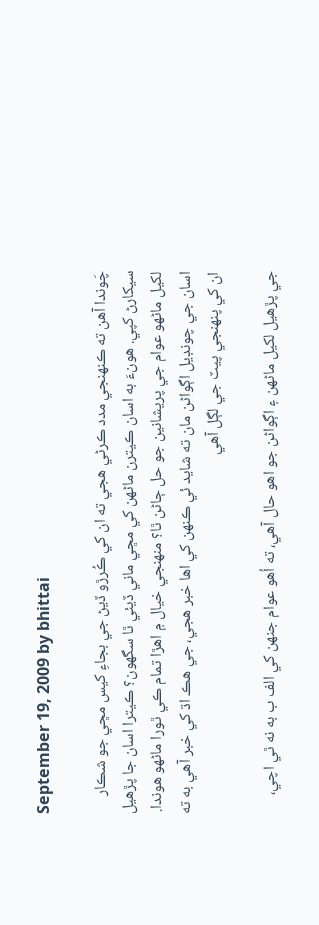September 19, 2009 by bhittai

چَوندا آهن ته ڪنهنجي مدد ڪرڻي هجي ته ان کي ڪُرڙو ڏيڻ جي بجاءِ کيس مڇي جو شڪار سيکارڻ کپي. هونءَ به اسان ڪيترن ماڻهن کي مڇي ماني ڏيئي ٿا سگهون؟ ڪيترا اسان جا پڙهيل لکيل ماڻهو عوام جي پريشانين جو حل ڄاڻن ٿا؟ منهنجي خيال ۾ اهڙا تمام ڪي ٿورا ماڻهو هوندا. اسان جي چونڊيل اڳواڻن مان ته شايد ئي ڪنهن کي اها خبر هجي، جي هڪ اڌ کي خبر آهي به ته ان کي پنهنجي پيٽ جي لڳل آهي

جي پڙهيل لکيل ماڻهن ۽ اڳواڻن جو اهو حال آهي، ته اُهو عوام جنهن کي الف ب به نه ٿي اچي،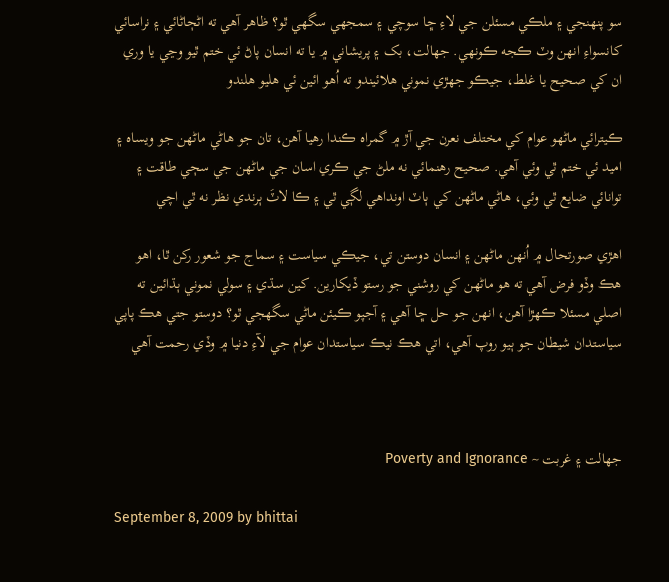سو پنهنجي ۽ ملڪي مسئلن جي لاءِ ڇا سوچي ۽ سمجهي سگهي ٿو؟ ظاهر آهي ته اڻڄاڻائي ۽ نراسائي کانسواءِ انهن وٽ ڪجه ڪونهي. جهالت، بک ۽ پريشاني ۾ يا ته انسان پاڻ ئي ختم ٿيو وڃي يا وري ان کي صحيح يا غلط، جيڪو جهڙي نموني هلائيندو ته اُهو ائين ئي هليو هلندو

ڪيترائي ماڻهو عوام کي مختلف نعرن جي آڙ ۾ گمراه ڪندا رهيا آهن، تان جو هاڻي ماڻهن جو ويساه ۽ اميد ئي ختم ٿي وئي آهي. صحيح رهنمائي نه ملڻ جي ڪري اسان جي ماڻهن جي سڄي طاقت ۽ توانائي ضايع ٿي وئي، هاڻي ماڻهن کي ٻاٽ اونداهي لڳي ٿي ۽ ڪا لاٽَ ٻرندي نظر نه ٿي اچي

اهڙي صورتحال ۾ اُنهن ماڻهن ۽ انسان دوستن تي، جيڪي سياست ۽ سماج جو شعور رکن ٿا، اهو هڪ وڏو فرض آهي ته هو ماڻهن کي روشني جو رستو ڏيکارين. کين سڌي ۽ سولي نموني ٻڌائين ته اصلي مسئلا ڪهڙا آهن، انهن جو حل ڇا آهي ۽ آجپو ڪيئن ماڻي سگهجي ٿو؟ دوستو جتي هڪ پاپي سياستدان شيطان جو ٻيو روپ آهي، اتي هڪ نيڪ سياستدان عوام جي لآءِ دنيا ۾ وڏي رحمت آهي



جهالت ۽ غربت ~ Poverty and Ignorance

September 8, 2009 by bhittai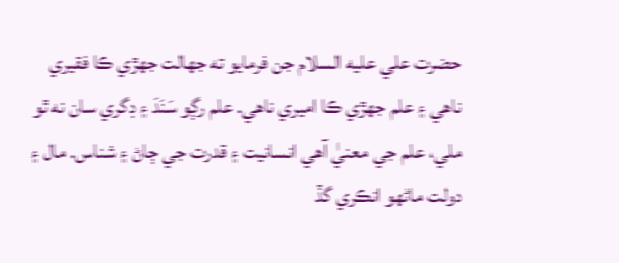حضرت علي عليه السلام جن فرمايو ته جهالت جهڙي ڪا فقيري ناهي ۽ علم جهڙي ڪا اميري ناهي. علم رڳو سَنَدَ ۽ ڊگري سان نه ٿو ملي، علم جي معنيٰ آهي انسانيت ۽ قدرت جي ڄاڻ ۽ شناس. مال ۽ دولت ماڻهو انڪري گڏ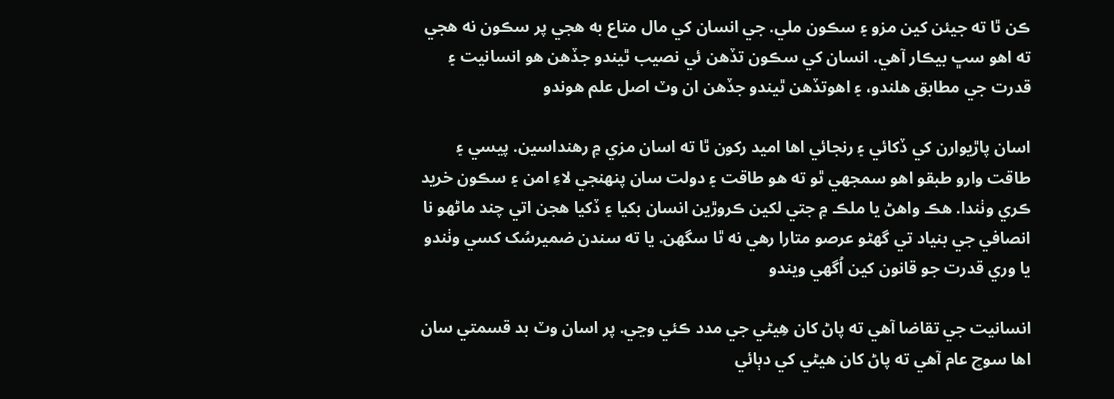ڪن ٿا ته جيئن کين مزو ۽ سڪون ملي. جي انسان کي مال متاع به هجي پر سڪون نه هجي ته اهو سڀ بيڪار آهي. انسان کي سڪون تڏهن ئي نصيب ٿيندو جڏهن هو انسانيت ۽ قدرت جي مطابق هلندو، ۽ اهوتڏهن ٿيندو جڏهن ان وٽ اصل علم هوندو

اسان پاڙيوارن کي ڏکائي ۽ رنجائي اها اميد رکون ٿا ته اسان مزي ۾ رهنداسين. پيسي ۽ طاقت وارو طبقو اهو سمجهي ٿو ته هو طاقت ۽ دولت سان پنهنجي لاءِ امن ۽ سڪون خريد ڪري وٺندا. هڪ واهڻ يا ملڪ ۾ جتي لکين ڪروڙين انسان بکيا ۽ ڏکيا هجن اتي چند ماڻهو نا انصافي جي بنياد تي گهڻو عرصو متارا رهي نه ٿا سگهن. يا ته سندن ضميرسُک کسي وٺندو يا وري قدرت جو قانون کين اُگهي ويندو

انسانيت جي تقاضا آهي ته پاڻ کان هِيڻي جي مدد ڪئي وڃي. پر اسان وٽ بد قسمتي سان اها سوچ عام آهي ته پاڻ کان هيڻي کي دٻائي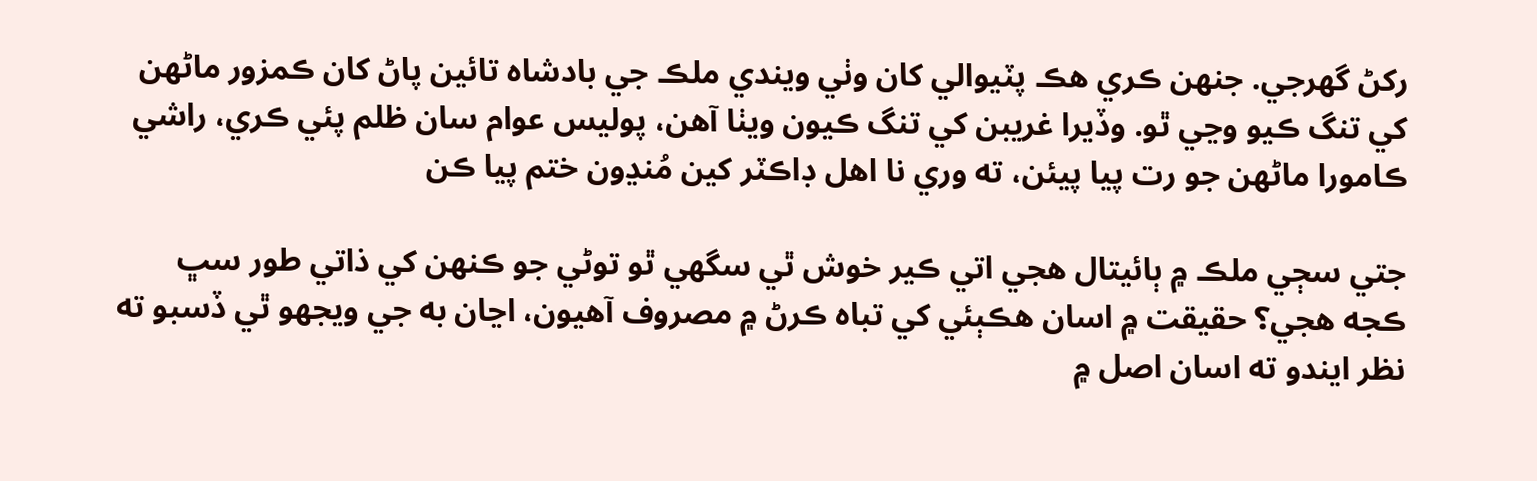رکڻ گهرجي. جنهن ڪري هڪ پٽيوالي کان وٺي ويندي ملڪ جي بادشاه تائين پاڻ کان ڪمزور ماڻهن کي تنگ ڪيو وڃي ٿو. وڏيرا غريبن کي تنگ ڪيون ويٺا آهن، پوليس عوام سان ظلم پئي ڪري، راشي ڪامورا ماڻهن جو رت پيا پيئن، ته وري نا اهل ڊاڪٽر کين مُنڍون ختم پيا ڪن

جتي سڄي ملڪ ۾ ٻائيتال هجي اتي ڪير خوش ٿي سگهي ٿو توڻي جو ڪنهن کي ذاتي طور سڀ ڪجه هجي؟ حقيقت ۾ اسان هڪٻئي کي تباه ڪرڻ ۾ مصروف آهيون، اڃان به جي ويجهو ٿي ڏسبو ته نظر ايندو ته اسان اصل ۾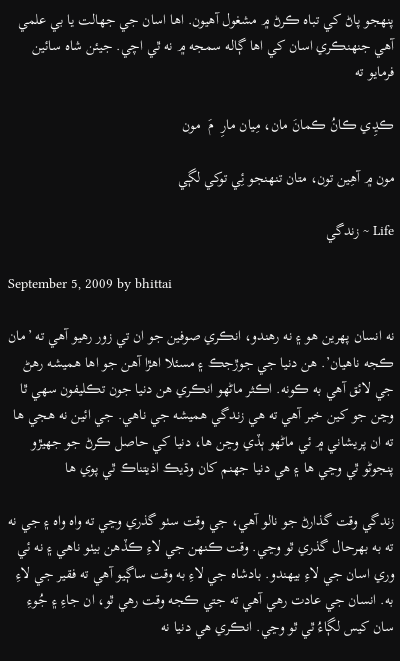پنهجو پاڻ کي تباه ڪرڻ ۾ مشغول آهيون. اها اسان جي جهالت يا بي علمي آهي جنهنڪري اسان کي اها ڳاله سمجه ۾ نه ٿي اچي. جيئن شاه سائين فرمايو ته

ڪڍِي ڪانُ ڪمانَ مان، مِيان مارِ  مَ  مون

مون ۾ آهِين تون، متان تنهنجو ئِي توکي لڳي

Life ~ زندگي

September 5, 2009 by bhittai

نه انسان پهرين هو ۽ نه رهندو، انڪري صوفين جو ان تي زور رهيو آهي ته ’مان ڪجه ناهيان’. هن دنيا جي جوڙجڪ ۽ مسئلا اهڙا آهن جو اها هميشه رهڻ جي لائق آهي به ڪونه. اڪثر ماڻهو انڪري هن دنيا جون تڪليفون سهي ٿا وڃن جو کين خبر آهي ته هي زندگي هميشه جي ناهي. جي ائين نه هجي ها ته ان پريشاني ۾ ئي ماڻهو ٻڏي وڃن ها، دنيا کي حاصل ڪرڻ جو جهيڙو پنجوڻو ٿي وڃي ها ۽ هي دنيا جهنم کان وڌيڪ اذيتناڪ ٿي پوي ها

زندگي وقت گذارڻ جو نالو آهي، جي وقت سٺو گذري وڃي ته واه واه ۽ جي نه ته به بهرحال گذري ٿو وڃي. وقت ڪنهن جي لاءِ ڪڏهن بيٺو ناهي ۽ نه ئي وري اسان جي لاءِ بيهندو. بادشاه جي لاءِ به وقت ساڳيو آهي ته فقير جي لاءِ به. انسان جي عادت رهي آهي ته جتي ڪجه وقت رهي ٿو، ان جاءِ ۽ جُوءِ سان کيس لڳاءُ ٿي ٿو وڃي. انڪري هي دنيا نه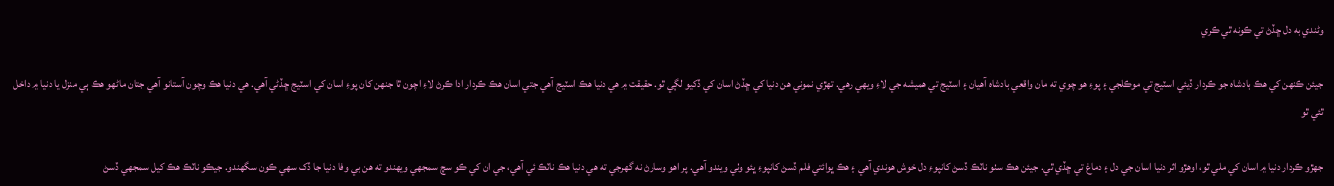وڻندي به دل ڇڏڻ تي ڪونه ٿي ڪري

جيئن ڪنهن کي هڪ بادشاه جو ڪردار ڏيئي اسٽيج تي موڪلجي ۽ پوءِ هو چوي ته مان واقعي بادشاه آهيان ۽ اسٽيج تي هميشه جي لاءِ ويهي رهي. تهڙي نموني هن دنيا کي ڇڏڻ اسان کي ڏکيو لڳي ٿو. حقيقت ۾ هي دنيا هڪ اسٽيج آهي جتي اسان هڪ ڪردار ادا ڪرڻ لاءِ اچون ٿا جنهن کان پوءِ اسان کي اسٽيج ڇڏڻي آهي. هي دنيا هڪ وچون آستانو آهي جتان ماڻهو هڪ ٻي منزل يا دنيا ۾ داخل ٿئي ٿو

جهڙو ڪردار دنيا ۾ اسان کي ملي ٿو، اوهڙو اثر دنيا اسان جي دل ۽ دماغ تي ڇڏي ٿي. جيئن هڪ سٺو ناٽڪ ڏسڻ کانپوءِ دل خوش هوندي آهي ۽ هڪ ڀوائتي فلم ڏسڻ کانپوءِ ڀئو وٺي ويندو آهي. پر اهو وسارڻ نه گهرجي ته هي دنيا هڪ ناٽڪ ئي آهي، جي ان کي ڪو سچ سمجهي ويهندو ته هن بي وفا دنيا جا ڏک سهي ڪون سگهندو. جيڪو ناٽڪ هڪ کيل سمجهي ڏسڻ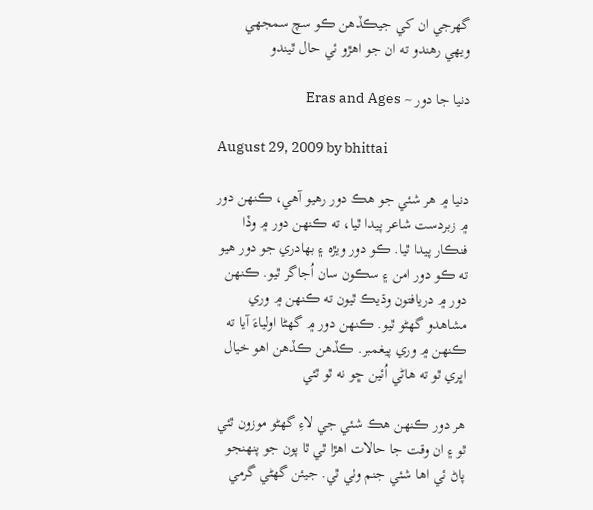گهرجي ان کي جيڪڏهن ڪو سچ سمجهي ويهي رهندو ته ان جو اهڙو ئي حال ٿيندو

دنيا جا دور ~ Eras and Ages

August 29, 2009 by bhittai

دنيا ۾ هر شئي جو هڪ دور رهيو آهي، ڪنهن دور ۾ زبردست شاعر پيدا ٿيا، ته ڪنهن دور ۾ وڏا فنڪار پيدا ٿيا. ڪو دور ويڙه ۽ بهادري جو دور هيو ته ڪو دور امن ۽ سڪون سان اُجاگر ٿيو. ڪنهن دور ۾ دريافتون وڌيڪ ٿيون ته ڪنهن ۾ وري مشاهدو گهڻو ٿيو. ڪنهن دور ۾ گهڻا اولياءَ آيا ته ڪنهن ۾ وري پيغمبر. ڪڏهن ڪڏهن اهو خيال اڀري ٿو ته هاڻي اُئين ڇو نه ٿو ٿئي

هر دور ڪنهن هڪ شئي جي لاءِ گهڻو موزون ٿئي ٿو ۽ ان وقت جا حالات اهڙا ٿي ٿا پون جو پنهنجو پاڻ ئي اها شئي جنم وٺي ٿي. جيئن گهڻي گرمي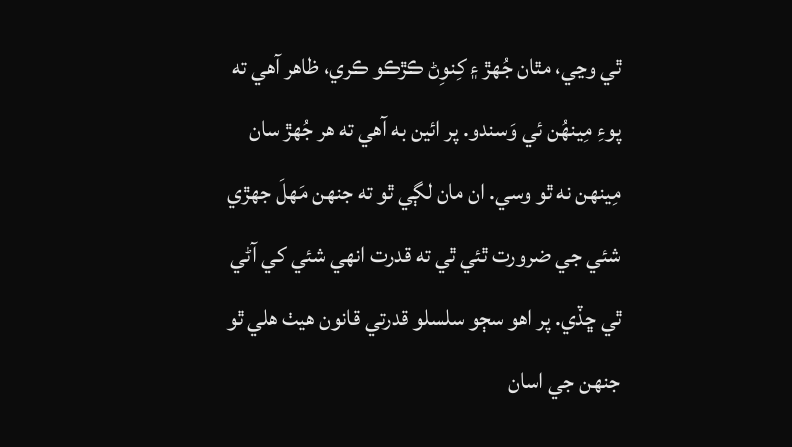ٿي وڃي، مٿان جُهڙ ۽ کِنوِڻ ڪڙڪو ڪري، ظاهر آهي ته پوءِ مِينهُن ئي وَسندو. پر ائين به آهي ته هر جُهڙ سان مِينهن نه ٿو وسي. ان مان لڳي ٿو ته جنهن مَهلَ جهڙي شئي جي ضرورت ٿئي ٿي ته قدرت انهي شئي کي آڻي ٿي ڇڏي. پر اهو سڄو سلسلو قدرتي قانون هيٺ هلي ٿو جنهن جي اسان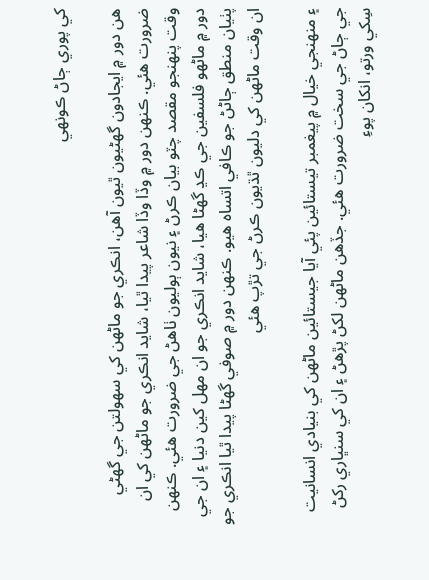کي پوري ڄاڻ ڪونهي

هن دور ۾ ايجادون گهڻيون ٿيون آهن، انڪري جو ماڻهن کي سهولتن جي گهڻي ضرورت هئي. ڪنهن دور ۾ وڏا وڏا شاعر پيدا ٿيا، شايد انڪري جو ماڻهن کي ان وقت پنهنجو مقصد چٽو بيان ڪرڻ ۽ نيون ٻوليون ٺاهڻ جي ضرورت هئي. ڪنهن دور ۾ ماڻهو فلسفين جي ڪڍ گهڻا هيا، شايد انڪري جو ان مهل کين دنيا ۽ ان جي پٺيان منطق ڄاڻڻ جو ڪافي اتساه هيو. ڪنهن دور ۾ صوفي گهڻا پيدا ٿيا انڪري جو ان وقت ماڻهن کي دليون ٿڌيون ڪرڻ جي تڙپ هئي

۽ منهنجي خيال ۾ پيغمبر تيستائين پئي آيا جيستائين ماڻهن کي بنيادي انسانيت جي ڄاڻ جي سخت ضرورت هئي. جڏهن ماڻهن لکڻ پڙهڻ ۽ ان کي سنڀاري رکڻ سِکي ورتو، انکان پوءِ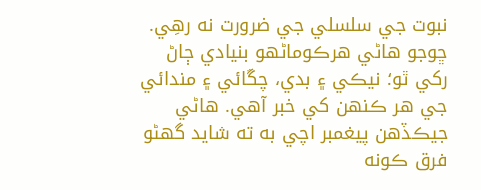نبوت جي سلسلي جي ضرورت نه رهِي. ڇوجو هاڻي هرڪوماڻهو بنيادي ڄاڻ رکي ٿو؛ نيڪي ۽ بدي، چڱائي ۽ مندائي جي هر ڪنهن کي خبر آهي. هاڻي جيڪڏهن پيغمبر اچي به ته شايد گهڻو فرق ڪونه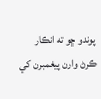پوندو ڇو ته انڪار ڪرڻ وارن پيغمبرن کي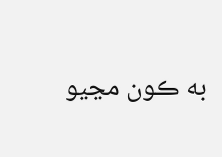به ڪون مڃيو